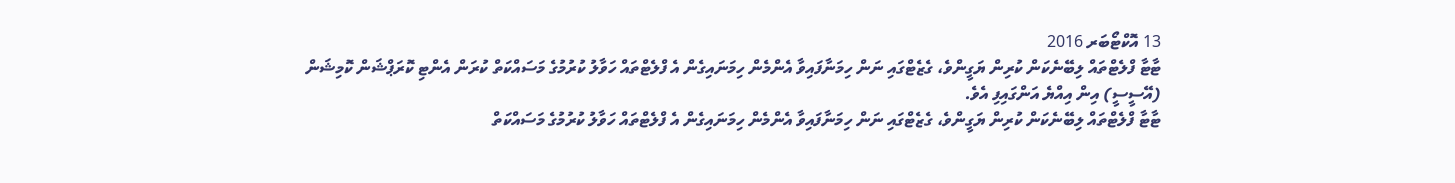13 އޮކްޓޯބަރ 2016
ޓާޓާ ފްލެޓްތައް ލިބޭނެކަން ކުރިން ޔަގީންވެ، ގެޒެޓްގައި ނަން ހިމަނާފައިވާ އެންމެން ހިމަނައިގެން އެ ފްލެޓްތައް ހަވާލު ކުރުމުގެ މަސައްކަތް ކުރަން އެންޓި ކޮރަޕްޝަން ކޮމިޝަން (އޭސީސީ) އިން އިއްޔެ އަންގައިފި އެވެ.
ޓާޓާ ފްލެޓްތައް ލިބޭނެކަން ކުރިން ޔަގީންވެ، ގެޒެޓްގައި ނަން ހިމަނާފައިވާ އެންމެން ހިމަނައިގެން އެ ފްލެޓްތައް ހަވާލު ކުރުމުގެ މަސައްކަތް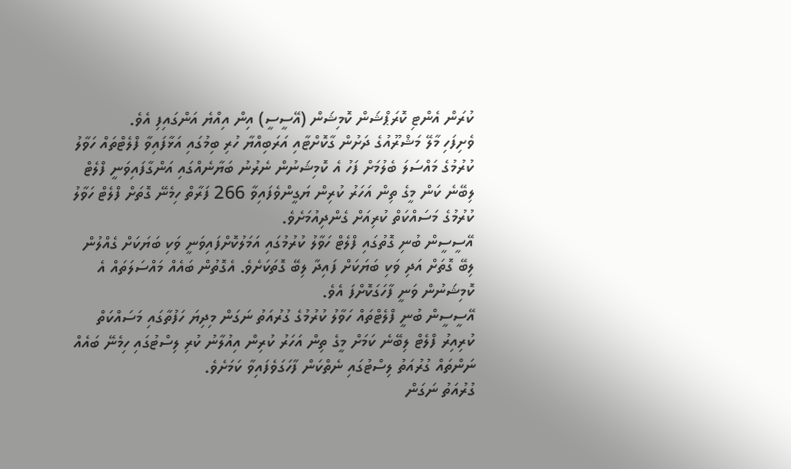ކުރަން އެންޓި ކޮރަޕްޝަން ކޮމިޝަން (އޭސީސީ) އިން އިއްޔެ އަންގައިފި އެވެ.
ވެށިފަހި މާލޭ މަޝްރޫއުގެ ދަށުން ގާކޮށްޓާއި އަރަބިއްޔާ ހުރި ބިމުގައި އަޅާފައިވާ ފްލެޓްތައް ހަވާލު ކުރުމުގެ މައްސަލަ ބެލުމަށް ފަހު އެ ކޮމިޝަނުން ނެރުނު ބަޔާނެއްގައި އަންގާފައިވަނީ ފްލެޓް ލިބޭނެ ކަން މީގެ ތިން އަހަރު ކުރިން ޔަގީންވެފައިވާ 266 ފަރާތް ހިމެނޭ ގޮތަށް ފްލެޓް ހަވާލު ކުރުމުގެ މަސައްކަތް ކުރިއަށް ގެންދިއުމަށެވެ.
އޭސީސީން ބުނި ގޮތުގައި ފްލެޓް ހަވާލު ކުރުމުގައި އަމަލުކޮށްފައިވަނީ ވަކި ބަޔަކަށް ގެއްލުން ލިބޭ ގޮތަށް އަދި ވަކި ބަޔަކަށް ފައިދާ ލިބޭ ގޮތަކަށެވެ. އެގޮތުން ބައެއް މައްސަލަތައް އެ ކޮމިޝަނުން ވަނީ ފާހަގަކޮށްފަ އެވެ.
އޭސީސީން ބުނީ ފްލެޓްތައް ހަވާލު ކުރުމުގެ ގުރުއަތު ނަގަން މިދިޔަ ހަފުތާގައި މަސައްކަތް ކުރިއިރު ފްލެޓް ލިބޭނެ ކަމަށް މީގެ ތިން އަހަރު ކުރިން އިއުލާނު ކުރި ލިސްޓުގައި ހިމެނޭ ބައެއް ނަންތައް ގުރުއަތު ލިސްޓުގައި ނެތްކަން ފާހަގަވެފައިވާ ކަމަށެވެ.
ގުރުއަތު ނަގަން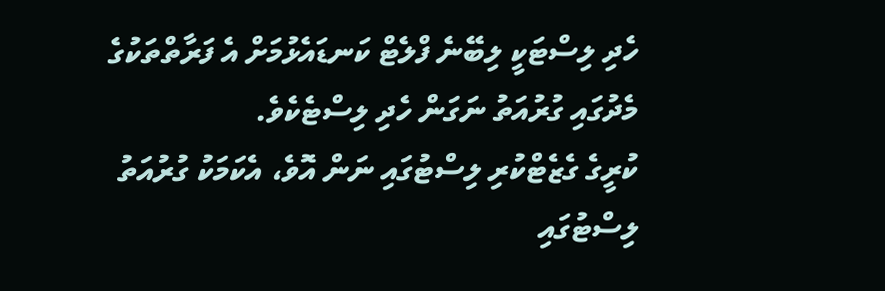ހެދި ލިސްޓަކީ ލިބޭނެ ފްލެޓް ކަނޑައެޅުމަށް އެ ފަރާތްތަކުގެ މެދުގައި ގުރުއަތު ނަގަން ހެދި ލިސްޓެކެވެ.
ކުރީގެ ގެޒެޓްކުރި ލިސްޓުގައި ނަން އޮވެ، އެކަމަކު ގުރުއަތު ލިސްޓުގައި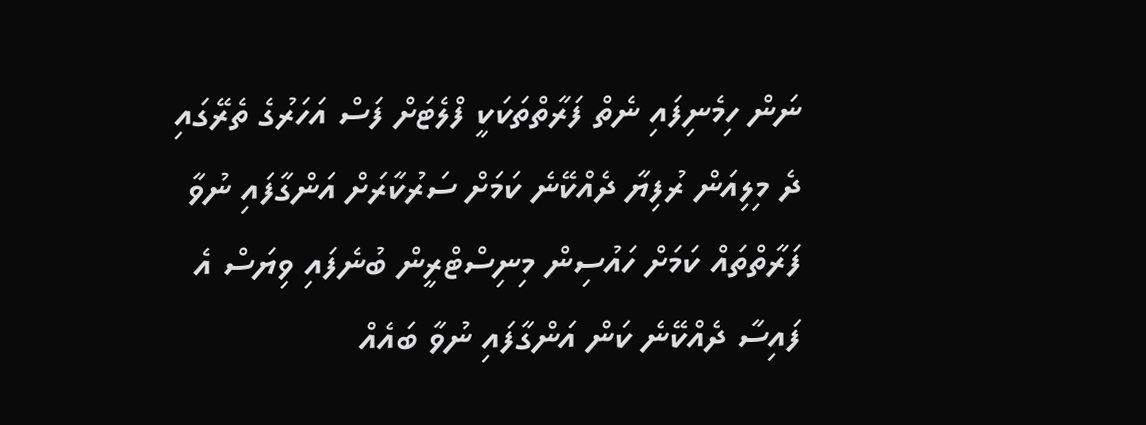ނަން ހިމެނިފައި ނެތް ފަރާތްތަކަކީ ފްލެޓަށް ފަސް އަހަރުގެ ތެރޭގައި ދެ މިލިއަން ރުފިޔާ ދެއްކޭނެ ކަމަށް ސަރުކާރަށް އަންގާފައި ނުވާ ފަރާތްތައް ކަމަށް ހައުސިން މިނިސްޓްރީން ބުނެފައި ވިޔަސް އެ ފައިސާ ދެއްކޭނެ ކަން އަންގާފައި ނުވާ ބައެއް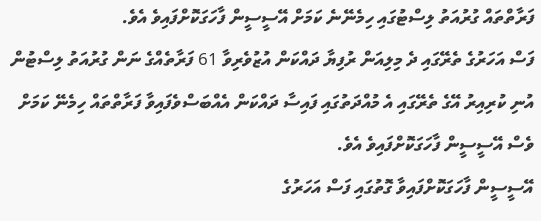ފަރާތްތައް ގުރުއަތު ލިސްޓުގައި ހިމެނޭނެ ކަމަށް އޭސީސީން ފާހަގަކޮށްފައިވެ އެވެ.
ފަސް އަހަރުގެ ތެރޭގައި ދެ މިލިއަން ރުފިޔާ ދައްކަން އުޒުވެރިވާ 61 ފަރާތެއްގެ ނަން ގުރުއަތު ލިސްޓުން އުނި ކުރިއިރު އޭގެ ތެރޭގައި އެ މުއްދަތުގައި ފައިސާ ދައްކަން އެއްބަސްވެފައިވާ ފަރާތްތައް ހިމެނޭ ކަމަށް ވެސް އޭސީސީން ފާހަގަކޮށްފައިވެ އެވެ.
އޭސީސީން ފާހަގަކޮށްފައިވާ ގޮތުގައި ފަސް އަހަރުގެ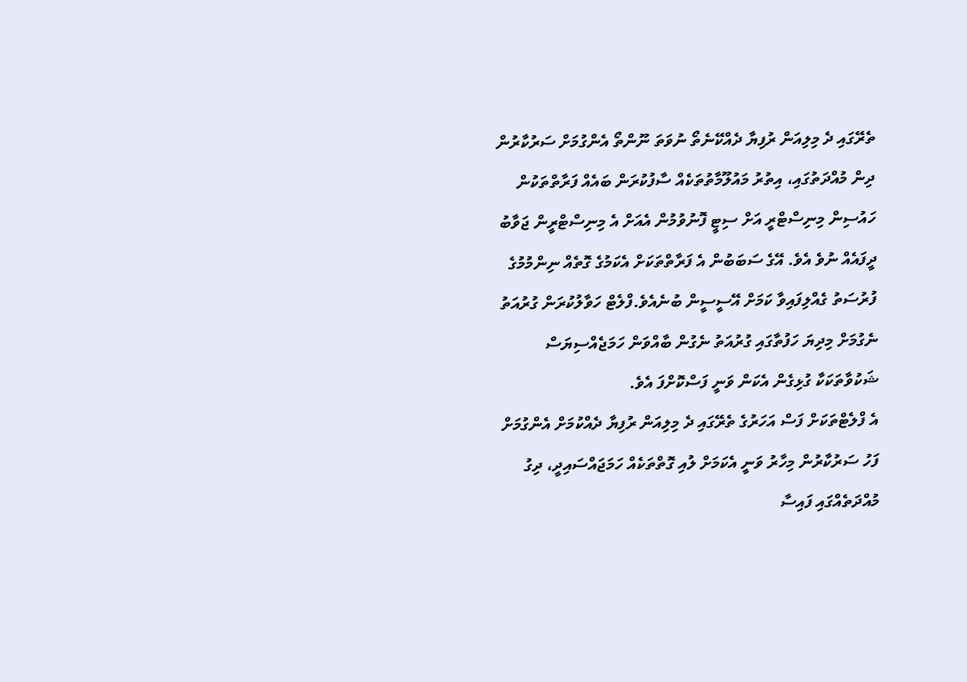ތެރޭގައި ދެ މިލިއަން ރުފިޔާ ދެއްކޭނެތޯ ނުވަތަ ނޫންތޯ އެންގުމަށް ސަރުކާރުން ދިން މުއްދަތުގައި، އިތުރު މައުލޫމާތުތަކެއް ސާފުކުރަން ބައެއް ފަރާތްތަކުން ހައުސިން މިނިސްޓްރީ އަށް ސިޓީ ފޮނުވުމުން އެއަށް އެ މިނިސްޓްރީން ޖަވާބު ދީފައެއް ނުވެ އެވެ. އޭގެ ސަބަބުން އެ ފަރާތްތަކަށް އެކަމުގެ ގޮތެއް ނިންމުމުގެ ފުރުސަތު ގެއްލިފައިވާ ކަމަށް އޭސީސީން ބުނެއެވެ.ފްލެޓް ހަވާލުކުރަން ގުރުއަތު ނެގުމަށް މިދިޔަ ހަފުތާގައި ގުރުއަތު ނެގުން ބާއްވަން ހަމަޖެއްސިޔަސް ޝަކުވާތަކަކާ ގުޅިގެން އެކަން ވަނީ ފަސްކޮށްފަ އެވެ.
އެ ފްލެޓްތަކަށް ފަސް އަހަރުގެ ތެރޭގައި ދެ މިލިއަން ރުފިޔާ ދެއްކުމަށް އެންގުމަށް ފަހު ސަރުކާރުން މިހާރު ވަނީ އެކަމަށް ލުއި ގޮތްތަކެއް ހަމަޖައްސައިދީ، ދިގު މުއްދަތެއްގައި ފައިސާ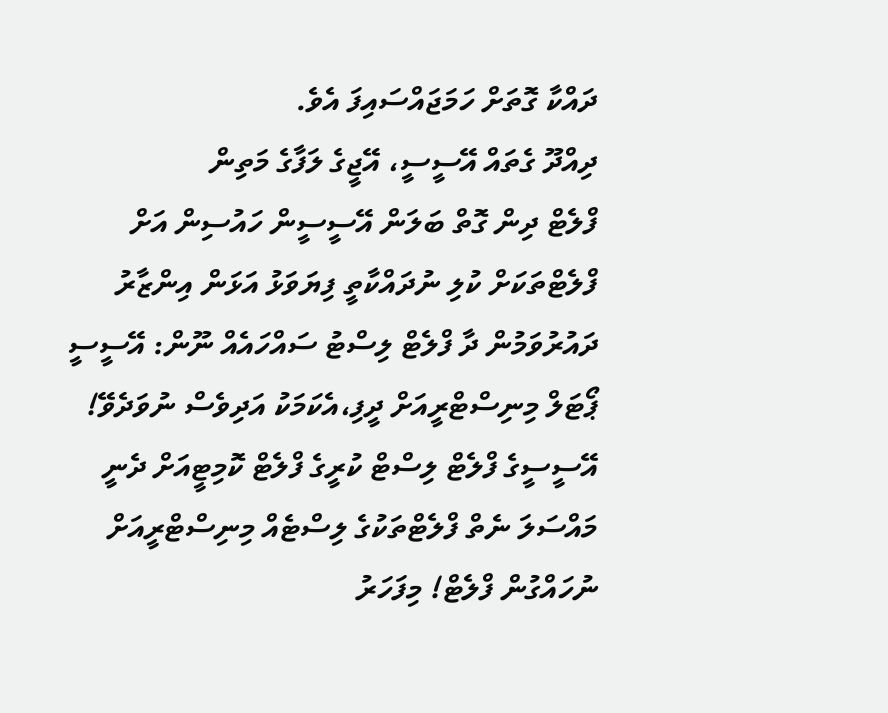ދައްކާ ގޮތަށް ހަމަޖައްސައިފަ އެވެ.
ދިއްދޫ ގެތައް އޭސީސީ، އޭޖީގެ ލަފާގެ މަތިން
ފްލެޓް ދިން ގޮތް ބަލަން އޭސީސީން ހައުސިން އަށް
ފްލެޓްތަކަށް ކުލި ނުދައްކާތީ ފިޔަވަޅު އަޅަން އިންޒާރު
ދައުރުވަމުން ދާ ފްލެޓް ލިސްޓު ސައްހައެއް ނޫން: އޭސީސީ
ޕޯޓަލް މިނިސްޓްރީއަށް ދީފި،އެކަމަކު އަދިވެސް ނުވަދެވޭ!
އޭސީސީގެ ފްލެޓް ލިސްޓް ކުރީގެ ފްލެޓް ކޮމިޓީއަށް ދެނީ
މައްސަލަ ނެތް ފްލެޓްތަކުގެ ލިސްޓެއް މިނިސްޓްރީއަށް
ނުހައްގުން ފްލެޓް! މިފަހަރު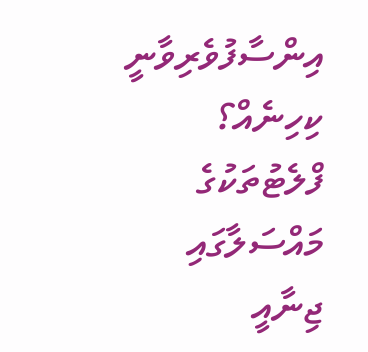އިންސާފުވެރިވާނީ ކިހިނެއް؟
ފްލެޓުތަކުގެ މައްސަލާގައި ޖިނާއީ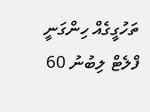ތަހުގީގެއް ހިންގަނީ
ފްލެޓް ލިބުނު 60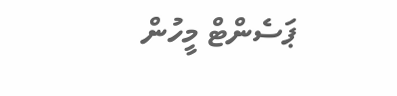ޕަސެންޓް މީހުން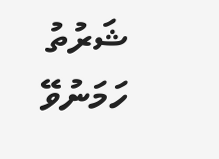ޝަރުތު ހަމަނުވޭ